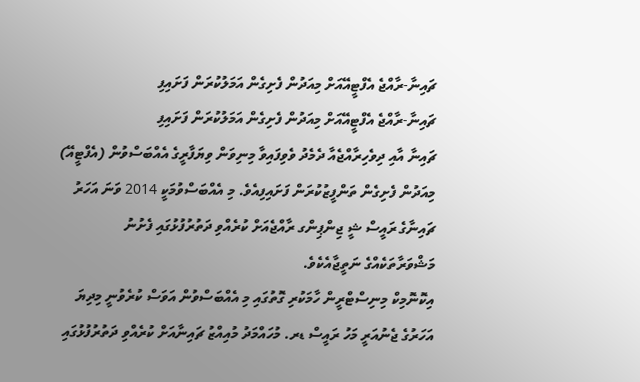ޗައިނާ-ރާއްޖެ އެފްޓީއޭއަށް މިއަދުން ފެށިގެން އަމަލުކުރަން ފަށައިފި
ޗައިނާ-ރާއްޖެ އެފްޓީއޭއަށް މިއަދުން ފެށިގެން އަމަލުކުރަން ފަށައިފި
ޗައިނާ އާއި ދިވެހިރާއްޖެއާ ދެމެދު ވެވިފައިވާ މިނިވަން ވިޔަފާރީގެ އެއްބަސްވުން (އެފްޓީއޭ) މިއަދުން ފެށިގެން ތަންފީޒުކުރަން ފަށައިފިއެވެ. މި އެއްބަސްވުމަކީ 2014 ވަނަ އަހަރު ޗައިނާގެ ރައީސް ޝީ ޖިންޕިންގ ރާއްޖެއަށް ކުރެއްވި ދަތުރުފުޅުގައި ފެށުނު މަޝްވަރާތަކެއްގެ ނަތީޖާއެކެވެ.
އިކޮނޮމިކް މިނިސްޓްރީން ހާމަކުރި ގޮތުގައި މި އެއްބަސްވުން އަވަސް ކުރެވުނީ މިދިޔަ އަހަރުގެ ޖެނުއަރީ މަހު ރައީސް ޑރ. މުހައްމަދު މުއިއްޒު ޗައިނާއަށް ކުރެއްވި ދަތުރުފުޅުގައި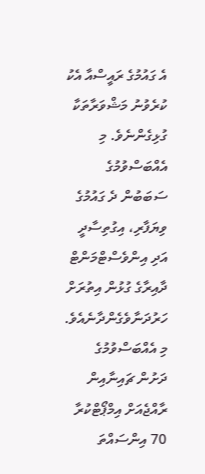އެ ގައުމުގެ ރައީސްއާ އެކު ކުރެވުނު މަޝްވަރާތަކާ ގުޅިގެންނެވެ. މި އެއްބަސްވުމުގެ ސަބަބުން ދެ ގައުމުގެ ވިޔަފާރި، އިގުތިސާދީ އަދި އިންވެސްޓްމަންޓް ދާއިރާގެ ގުޅުން އިތުރަށް ހަރުދަނާވެގެންދާނެއެވެ.
މި އެއްބަސްވުމުގެ ދަށުން ޗައިނާއިން ރާއްޖެއަށް އިމްޕޯޓްކުރާ 70 އިންސައްތަ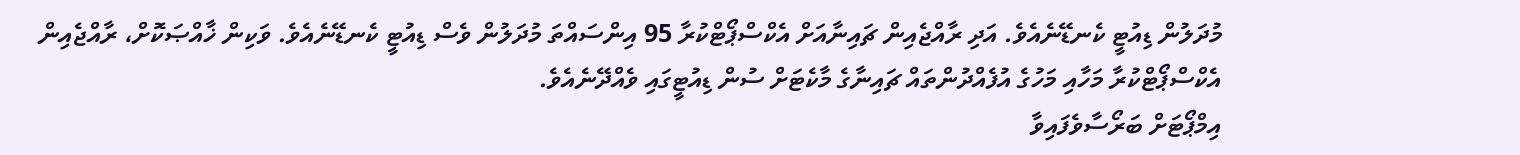މުދަލުން ޑިއުޓީ ކެނޑޭނެއެވެ. އަދި ރާއްޖެއިން ޗައިނާއަށް އެކްސްޕޯޓްކުރާ 95 އިންސައްތަ މުދަލުން ވެސް ޑިއުޓީ ކެނޑޭނެއެވެ. ވަކިން ޚާއްޞަކޮށް، ރާއްޖެއިން އެކްސްޕޯޓްކުރާ މަހާއި މަހުގެ އުފެއްދުންތައް ޗައިނާގެ މާކެޓަށް ސުން ޑިއުޓީގައި ވެއްދޭނެއެވެ.
އިމްޕޯޓަށް ބަރޯސާވެފައިވާ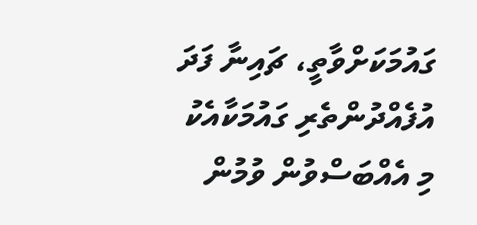ގައުމަކަށްވާތީ، ޗައިނާ ފަދަ އުފެއްދުންތެރި ގައުމަކާއެކު މި އެއްބަސްވުން ވުމުން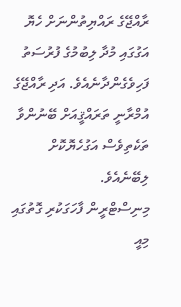ރާއްޖޭގެ ރައްޔިތުންނަށް ހެޔޮ އަގުގައި މުދާ ލިބުމުގެ ފުރުސަތު ފަހިވެގެންދާނެއެވެ. އަދި ރާއްޖޭގެ އުމްރާނީ ތަރައްޤީއަށް ބޭނުންވާ ތަކެތިވެސް އަގުހެޔޮކޮށް ލިބޭނެއެވެ.
މިނިސްޓްރީން ފާހަގަކުރި ގޮތުގައި މިއީ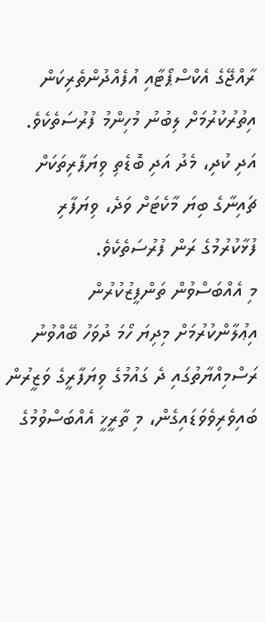ރާއްޖޭގެ އެކްސްޕޯޓާއި އުފެއްދުންތެރިކަން އިތުރުކުރުމަށް ލިބުނު މުހިންމު ފުރުސަތެކެވެ. އަދި ކުދި، މެދު އަދި ބޮޑެތި ވިޔަފާރިތަކަށް ޗައިނާގެ ބިޔަ މާކެޓަށް ވަދެ، ވިޔަފާރި ފުޅާކުރުމުގެ ރަން ފުރުސަތެކެވެ.
މި އެއްބަސްވުން ތަންފީޒުކުރުން އިޢުލާންކުރުމަށް މިދިޔަ ހޯމަ ދުވަހު ބޭއްވުނު ރަސްމިއްޔާތުގައި ދެ ގައުމުގެ ވިޔަފާރީގެ ވަޒީރުން ބައިވެރިވެވަޑައިގެން، މި ތާރީޚީ އެއްބަސްވުމުގެ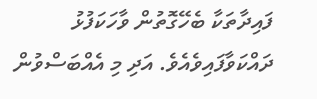ފައިދާތަކާ ބެހޭގޮތުން ވާހަކަފުޅު ދައްކަވާފައިވެއެވެ. އަދި މި އެއްބަސްވުން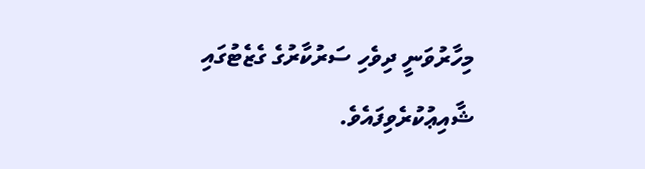މިހާރުވަނީ ދިވެހި ސަރުކާރުގެ ގެޒެޓުގައި ޝާއިޢުކުރެވިފައެވެ.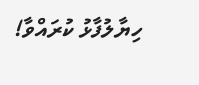ހިޔާލުފާޅު ކުރައްވާ!